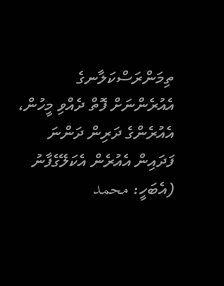ތިމަންރަސްކަލާނގެ އެއުރެންނަށް ފޮތް ދެއްވި މީހުން، އެއުރެންގެ ދަރިން ދަންނަ ފަދައިން އެއުރެން އެކަލޭގެފާނު (އެބަހީ: محمد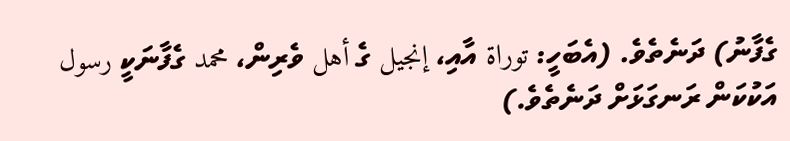ގެފާނު) ދަނެތެވެ. (އެބަހީ: توراة އާއި، إنجيل ގެ أهل ވެރިން، محمد ގެފާނަކީ رسول އަކުކަން ރަނގަޅަށް ދަނެތެވެ.)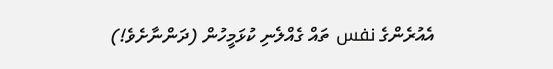އެއުރެންގެ نفس ތައް ގެއްލެނި ކުޅަމީހުން (ދަންނާށެވެ!)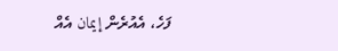ފަހެ، އެއުރެން إيمان އެއް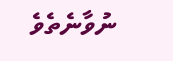ނުވާނެތެވެ